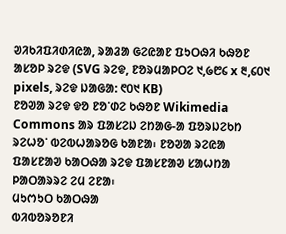ᱣᱤᱠᱤᱯᱤᱰᱤᱭᱟ, ᱨᱟᱲᱟ ᱜᱮᱭᱟᱱ ᱯᱩᱛᱷᱤ ᱠᱷᱚᱱ
ᱟᱥᱚᱞ ᱨᱮᱫ (SVG ᱨᱮᱫ, ᱱᱚᱨᱢᱟᱞᱛᱮ ᱑,᱙᱘᱔ x ᱓,᱔᱐᱑ pixels, ᱨᱮᱫ ᱡᱟᱜᱟ: ᱖᱐᱑ KB)
ᱱᱚᱣᱟ ᱨᱮᱫ ᱫᱚ ᱱᱚᱸᱰᱮ ᱠᱷᱚᱱ Wikimedia Commons ᱟᱨ ᱯᱟᱥᱮᱡ ᱮᱴᱟᱜ-ᱟ ᱯᱚᱨᱡᱮᱠᱴ ᱨᱮᱦᱚᱸ ᱵᱮᱵᱦᱟᱨᱚᱜ ᱠᱟᱱᱟ᱾ ᱱᱚᱣᱟ ᱨᱮᱭᱟ ᱯᱟᱥᱱᱟᱣ ᱠᱟᱛᱷᱟ ᱨᱮᱫ ᱯᱟᱥᱱᱟᱣ ᱥᱟᱦᱴᱟ ᱞᱟᱛᱟᱨᱨᱮ ᱮᱢ ᱮᱱᱟ᱾
ᱢᱩᱬᱩᱛ ᱠᱟᱛᱷᱟ
ᱵᱤᱵᱚᱨᱚᱱᱤ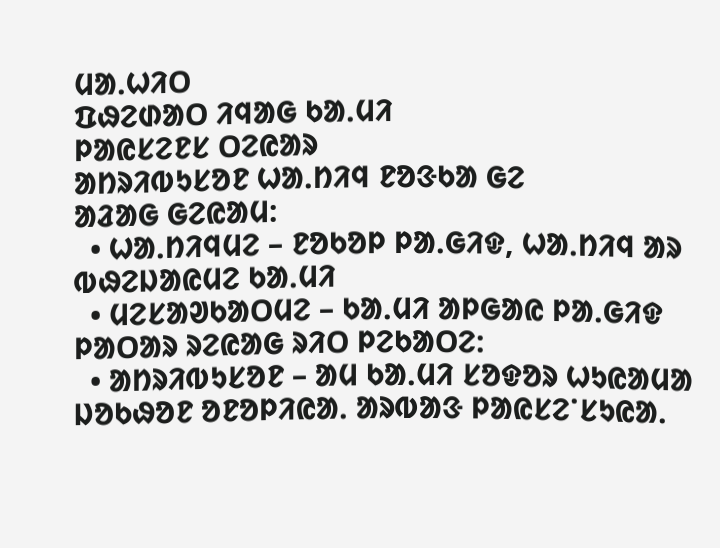ᱢᱟᱹᱦᱤᱛ
ᱯᱷᱮᱰᱟᱛ ᱤᱧᱟᱜ ᱠᱟᱹᱢᱤ
ᱞᱟᱭᱥᱮᱱᱥ ᱛᱮᱭᱟᱨ
ᱟᱴᱨᱤᱵᱩᱥᱚᱱ ᱦᱟᱹᱴᱤᱧ ᱱᱚᱝᱠᱟ ᱜᱮ
ᱟᱲᱟᱜ ᱜᱮᱭᱟᱢ:
  • ᱦᱟᱹᱴᱤᱧᱢᱮ – ᱱᱚᱠᱚᱞ ᱞᱟᱹᱜᱤᱫ, ᱦᱟᱹᱴᱤᱧ ᱟᱨ ᱵᱷᱮᱡᱟᱭᱢᱮ ᱠᱟᱹᱢᱤ
  • ᱢᱮᱥᱟᱣᱠᱟᱛᱢᱮ – ᱠᱟᱹᱢᱤ ᱟᱞᱜᱟᱭ ᱞᱟᱹᱜᱤᱫ
ᱞᱟᱛᱟᱨ ᱨᱮᱭᱟᱜ ᱨᱤᱛ ᱞᱮᱠᱟᱛᱮ:
  • ᱟᱴᱨᱤᱵᱩᱥᱚᱱ – ᱟᱢ ᱠᱟᱹᱢᱤ ᱥᱚᱫᱚᱨ ᱦᱩᱭᱟᱢᱟ ᱡᱚᱠᱷᱚᱱ ᱚᱱᱚᱞᱤᱭᱟᱹ ᱟᱨᱵᱟᱝ ᱞᱟᱭᱥᱮᱸᱥᱩᱭᱟᱹ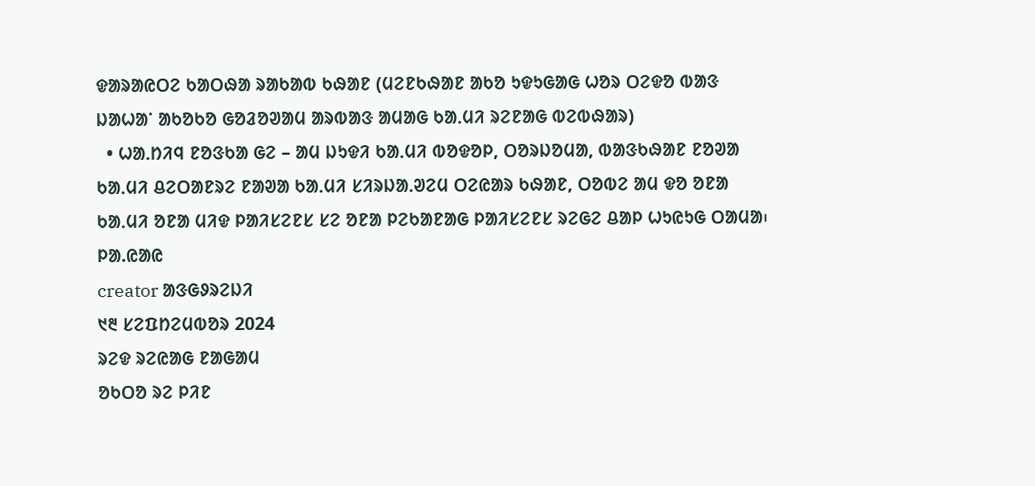ᱫᱟᱨᱟᱭᱛᱮ ᱠᱟᱛᱷᱟ ᱨᱟᱠᱟᱵ ᱠᱷᱟᱱ (ᱢᱮᱱᱠᱷᱟᱱ ᱟᱠᱚ ᱩᱫᱩᱜᱟᱜ ᱦᱚᱨ ᱛᱮᱫᱚ ᱵᱟᱝ ᱡᱟᱦᱟᱸ ᱟᱠᱚᱠᱚ ᱜᱚᱲᱚᱣᱟᱢ ᱟᱨᱵᱟᱝ ᱟᱢᱟᱜ ᱠᱟᱹᱢᱤ ᱨᱮᱱᱟᱜ ᱵᱮᱵᱷᱟᱨ)
  • ᱦᱟᱹᱴᱤᱧ ᱱᱚᱝᱠᱟ ᱜᱮ – ᱟᱢ ᱡᱩᱫᱤ ᱠᱟᱹᱢᱤ ᱵᱚᱫᱚᱞ, ᱛᱚᱨᱡᱚᱢᱟ, ᱵᱟᱝᱠᱷᱟᱱ ᱱᱚᱣᱟ ᱠᱟᱹᱢᱤ ᱪᱮᱛᱟᱱᱨᱮ ᱱᱟᱣᱟ ᱠᱟᱹᱢᱤ ᱥᱤᱨᱡᱟᱹᱣᱮᱢ ᱛᱮᱭᱟᱨ ᱠᱷᱟᱱ, ᱛᱚᱵᱮ ᱟᱢ ᱫᱚ ᱚᱱᱟ ᱠᱟᱹᱢᱤ ᱚᱱᱟ ᱢᱤᱫ ᱞᱟᱤᱥᱮᱱᱥ ᱥᱮ ᱚᱱᱟ ᱞᱮᱠᱟᱱᱟᱜ ᱞᱟᱤᱥᱮᱱᱥ ᱨᱮᱜᱮ ᱪᱟᱞ ᱦᱩᱭᱩᱜ ᱛᱟᱢᱟ᱾
ᱞᱟ.ᱭᱟᱭ
creator ᱟᱝᱜᱽᱨᱮᱡᱤ
᱑᱓ ᱥᱮᱯᱴᱮᱢᱵᱚᱨ 2024
ᱨᱮᱫ ᱨᱮᱭᱟᱜ ᱱᱟᱜᱟᱢ
ᱚᱠᱛᱚ ᱨᱮ ᱞᱤᱱ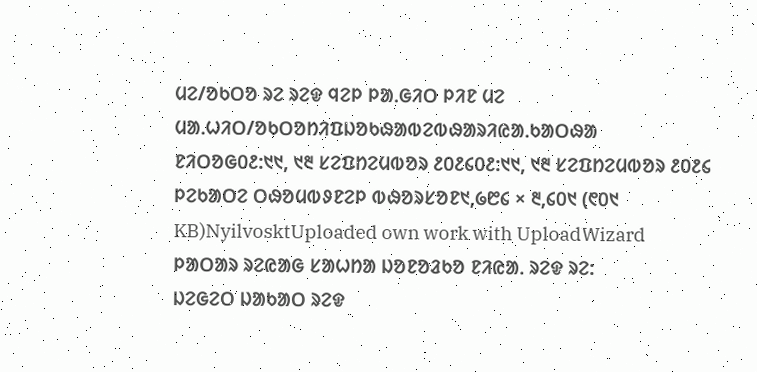ᱢᱮ/ᱚᱠᱛᱚ ᱨᱮ ᱨᱮᱫ ᱧᱮᱞ ᱞᱟᱹᱜᱤᱛ ᱞᱤᱱ ᱢᱮ
ᱢᱟᱹᱦᱤᱛ/ᱚᱠᱛᱚᱴᱤᱯᱡᱚᱠᱷᱟᱵᱮᱵᱷᱟᱨᱤᱭᱟᱹᱠᱟᱛᱷᱟ
ᱱᱤᱛᱚᱜ᱐᱒:᱑᱑, ᱑᱓ ᱥᱮᱯᱴᱮᱢᱵᱚᱨ ᱒᱐᱒᱔᱐᱒:᱑᱑, ᱑᱓ ᱥᱮᱯᱴᱮᱢᱵᱚᱨ ᱒᱐᱒᱔ ᱞᱮᱠᱟᱛᱮ ᱛᱷᱚᱢᱵᱽᱱᱮᱞ ᱵᱷᱚᱨᱥᱚᱱ᱑,᱙᱘᱔ × ᱓,᱔᱐᱑ (᱖᱐᱑ KB)NyilvosktUploaded own work with UploadWizard
ᱞᱟᱛᱟᱨ ᱨᱮᱭᱟᱜ ᱥᱟᱦᱴᱟ ᱡᱚᱱᱚᱲᱠᱚ ᱱᱤᱭᱟᱹ ᱨᱮᱫ ᱨᱮ:
ᱡᱮᱜᱮᱛ ᱡᱟᱠᱟᱛ ᱨᱮᱫ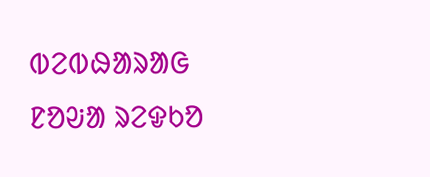ᱵᱮᱵᱷᱟᱨᱟᱜ
ᱱᱚᱶᱟ ᱨᱮᱫᱠᱚ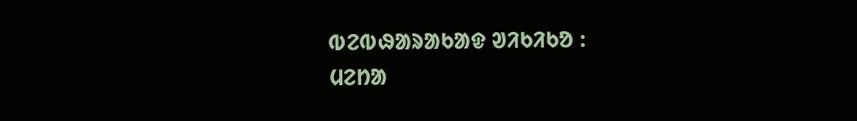ᱵᱮᱵᱷᱟᱨᱟᱠᱟᱫ ᱣᱤᱠᱤᱠᱚ :
ᱢᱮᱴᱟ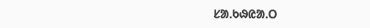ᱥᱟᱹᱠᱷᱭᱟᱹᱛ